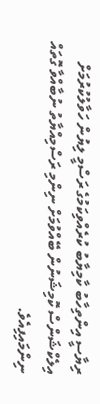ރިޔާސީ އިންތިހާބު ކާމިޔާބު ކުރެއްވިކަމުގެ ރަސްމީ ލިޔުން ހަވާލުކުރުމަށް އިލެކްޝަންސް ކޮމިޝަނުން ބޭއްވުމަށް ނިންމި ރަސްމިއްޔާތު ނުބާއްވާ ގޮތައް ނިންމައިފިއެވެ.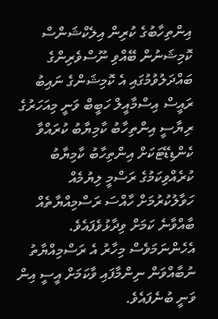އިންތިހާބުގެ ކުރިން އިލެކްޝަންސް ކޮމިޝަނުން ބޭއްވި ނޫސްވެރިންގެ ބައްދަލުވުމުގައި އެ ކޮމިޝަންގެ ނައިބު ރައީސް އިސްމާއީލް ހަބީބް ވަނީ މިއަހަރުގެ ރިޔާސީ އިންތިހާބު ކާމިޔާބު ކުރައްވާ ކެންޑިޑޭޓަކަށް އިންތިހާބު ކާމިޔާބު ކުރެއްވިކަމުގެ ރަސްމީ ލިޔުމެއް ހަވާލުކުރުމަށް ހާއްސަ ރަސްމިއްޔާތެއް ބާއްވާނެ ކަމަށް ވިދާޅުވެފައެވެ. އެހެންނަމަވެސް މިހާރު އެ ރަސްމިއްޔާތު ނުބާއްވަން ނިންމާފައި ވާކަމަށް އީސީ އިން ވަނީ ބުނެފައެވެ.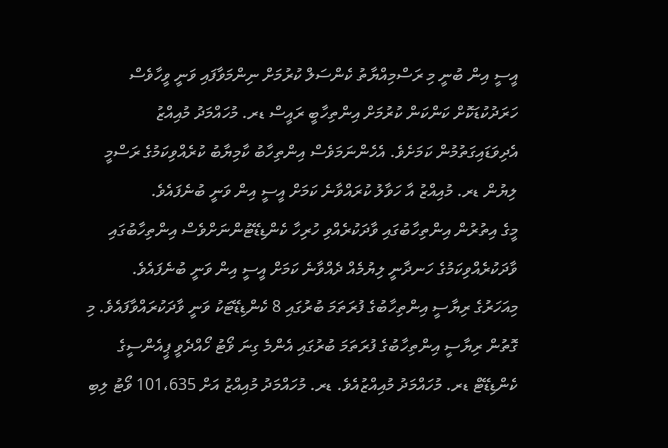އީސީ އިން ބުނީ މި ރަސްމިއްޔާތު ކެންސަލް ކުރުމަށް ނިންމަވާފައި ވަނީ ވީހާވެސް ހަރަދުކުޑަކޮށް ކަންކަން ކުރުމަށް އިންތިހާބީ ރައީސް ޑރ. މުހައްމަދު މުއިއްޒު އެދިވަޑައިގަތުމުން ކަމަށެވެ. އެހެންނަމަވެސް އިންތިހާބު ކާމިޔާބު ކުރެއްވިކަމުގެ ރަސްމީ ލިޔުން ޑރ. މުއިއްޒު އާ ހަވާލު ކުރައްވާނެ ކަމަށް އީސީ އިން ވަނީ ބުނެފައެވެ.
މީގެ އިތުރުން އިންތިހާބުގައި ވާދަކުރެއްވި ހުރިހާ ކެންޑިޑޭޓުންނަށްވެސް އިންތިހާބުގައި ވާދަކުރެއްވިކަމުގެ ހަނދާނީ ލިޔުމެއް ދެއްވާނެ ކަމަށް އީސީ އިން ވަނީ ބުނެފައެވެ.
މިއަހަރުގެ ރިޔާސީ އިންތިހާބުގެ ފުރަތަމަ ބުރުގައި 8 ކެންޑިޑޭޓަކު ވަނީ ވާދަކުރައްވާފައެވެ. މި ގޮތުން ރިޔާސީ އިންތިހާބުގެ ފުރަތަމަ ބުރުގައި އެންމެ ގިނަ ވޯޓު ހޯއްދެވީ ޕީއެންސީގެ ކެންޑިޑޭޓް ޑރ. މުހައްމަދު މުއިއްޒުއެވެ. ޑރ. މުހައްމަދު މުއިއްޒު އަށް 101،635 ވޯޓު ލިބި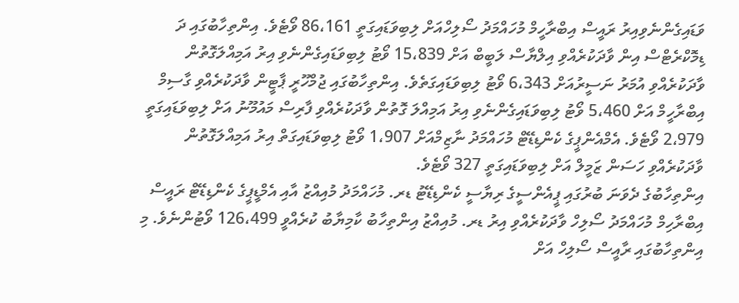ވަޑައިގެންނެވިއިރު ރައީސް އިބްރާހީމް މުހައްމަދު ސޯލިހްއަށް ލިބިވަޑައިގަތީ 86،161 ވޯޓެވެ. އިންތިހާބުގައި ދަ ޑިމޮކްރެޓްސް އިން ވާދަކުރެއްވި އިލްޔާސް ލަބީބް އަށް 15،839 ވޯޓު ލިބިވަޑައިގެންނެވި އިރު އަމިއްލަގޮތުން ވާދަކުރެއްވި އުމަރު ނަސީރުއަށް 6،343 ވޯޓު ލިބިވަޑައިގަތެވެ. އިންތިހާބުގައި ޖުމްހޫރީ ޕާޓީން ވާދަކުރެއްވި ގާސިމް އިބްރާހީމް އަށް 5،460 ވޯޓު ލިބިވަޑައިގެންނެވި އިރު އަމިއްލަ ގޮތުން ވާދަކުރެއްވި ފާރިސް މައުމޫނު އަށް ލިބިވަޑައިގަތީ 2،979 ވޯޓެވެ. އެމްއެންޕީގެ ކެންޑިޑޭޓް މުހައްމަދު ނާޒިމްއަށް 1،907 ވޯޓު ލިބިވަޑައިގަތް އިރު އަމިއްލަގޮތުން ވާދަކުރެއްވި ހަސަން ޒަމީލް އަށް ލިބިވަޑައިގަތީ 327 ވޯޓެވެ.
އިންތިހާބުގެ ދެވަނަ ބުރުގައި ޕީއެންސީގެ ރިޔާސީ ކެންޑިޑޭޓު ޑރ. މުހައްމަދު މުއިއްޒު އާއި އެމްޑީޕީގެ ކެންޑިޑޭޓް ރައީސް އިބްރާހިމް މުހައްމަދު ސޯލިހް ވާދަކުރެއްވި އިރު ޑރ. މުއިއްޒު އިންތިހާބު ކާމިޔާބު ކުރެއްވީ 126،499 ވޯޓުންނެވެ. މި އިންތިހާބުގައި ރާއީސް ސޯލިހް އަށް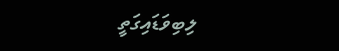ލިބިވަޑައިގަތީ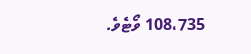108،735 ވޯޓެވެ.